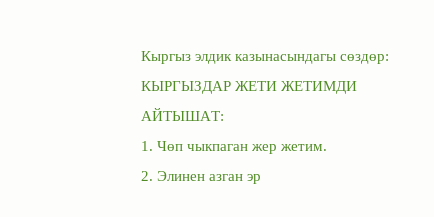Кыргыз элдик казынасындагы сөздөр:
КЫРГЫЗДАР ЖЕТИ ЖЕТИМДИ АЙТЫШАТ:
1. Чөп чыкпаган жер жетим.
2. Элинен азган эр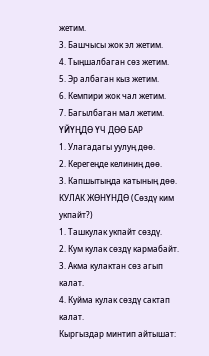жетим.
3. Башчысы жок эл жетим.
4. Тыңшалбаган сөз жетим.
5. Эр албаган кыз жетим.
6. Кемпири жок чал жетим.
7. Багылбаган мал жетим.
ҮЙҮҢДӨ ҮЧ ДӨӨ БАР
1. Улагадагы уулуң дөө.
2. Керегеңде келиниң дөө.
3. Капшытыңда катының дөө.
КУЛАК ЖӨНҮНДӨ (Сөздү ким укпайт?)
1. Ташкулак укпайт сөздү.
2. Кум кулак сөздү кармабайт.
3. Акма кулактан сөз агып калат.
4. Куйма кулак сөздү сактап калат.
Кыргыздар минтип айтышат: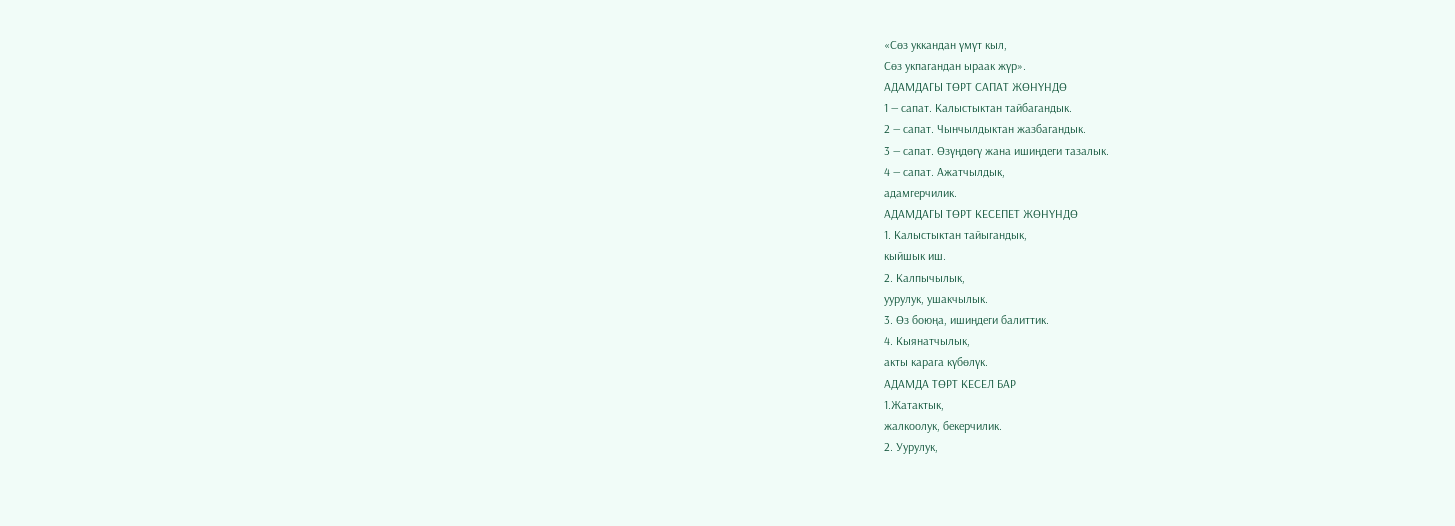«Сөз уккандан үмүт кыл,
Сөз укпагандан ыраак жүр».
АДАМДАГЫ ТӨРТ САПАТ ЖӨНҮНДӨ
1 — сапат. Калыстыктан тайбагандык.
2 — сапат. Чынчылдыктан жазбагандык.
3 — сапат. Өзүңдөгү жана ишиңдеги тазалык.
4 — сапат. Ажатчылдык,
адамгерчилик.
АДАМДАГЫ ТӨРТ КЕСЕПЕТ ЖӨНҮНДӨ
1. Калыстыктан тайыгандык,
кыйшык иш.
2. Калпычылык,
уурулук, ушакчылык.
3. Өз боюңа, ишиңдеги балиттик.
4. Кыянатчылык,
акты карага күбөлүк.
АДАМДА ТӨРТ КЕСЕЛ БАР
1.Жатактык,
жалкоолук, бекерчилик.
2. Уурулук,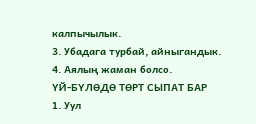калпычылык.
3. Убадага турбай, айныгандык.
4. Аялың жаман болсо.
ҮЙ-БҮЛӨДӨ ТӨРТ СЫПАТ БАР
1. Уул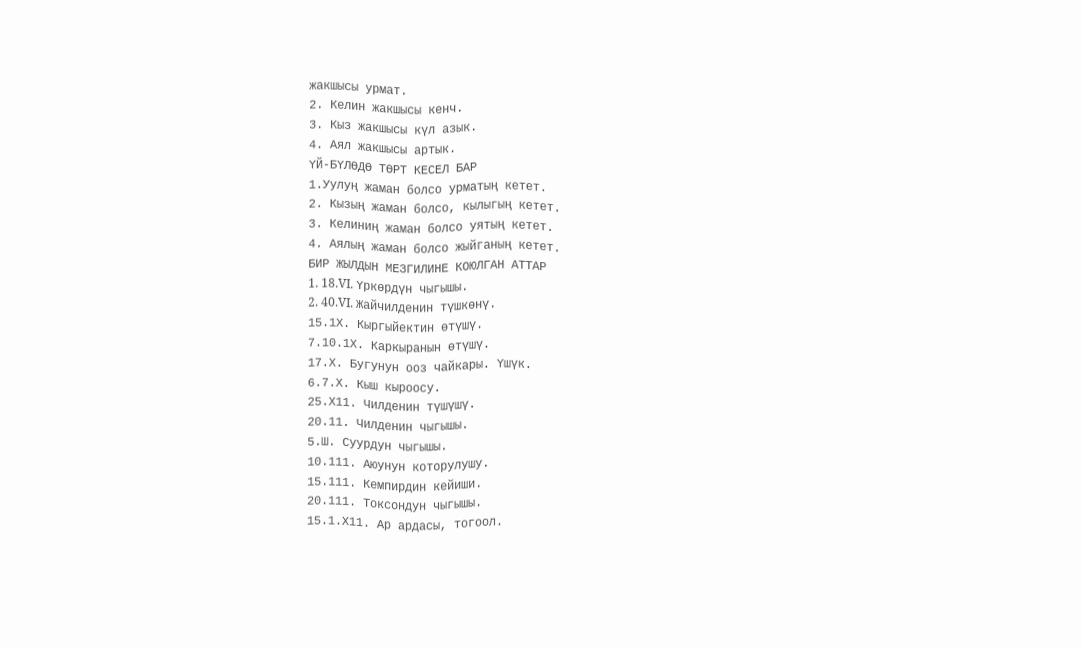жакшысы урмат.
2. Келин жакшысы кенч.
3. Кыз жакшысы күл азык.
4. Аял жакшысы артык.
ҮЙ-БҮЛӨДӨ ТӨРТ КЕСЕЛ БАР
1.Уулуң жаман болсо урматың кетет.
2. Кызың жаман болсо, кылыгың кетет.
3. Келиниң жаман болсо уятың кетет.
4. Аялың жаман болсо жыйганың кетет.
БИР ЖЫЛДЫН МЕЗГИЛИНЕ КОЮЛГАН АТТАР
1. 18.VI. Үркөрдүн чыгышы.
2. 40.VI. Жайчилденин түшкөнү.
15.1Х. Кыргыйектин өтүшү.
7.10.1Х. Каркыранын өтүшү.
17.Х. Бугунун ооз чайкары. Үшүк.
6.7.Х. Кыш кыроосу.
25.Х11. Чилденин түшүшү.
20.11. Чилденин чыгышы.
5.Ш. Суурдун чыгышы.
10.111. Аюунун которулушу.
15.111. Кемпирдин кейиши.
20.111. Токсондун чыгышы.
15.1.Х11. Ар ардасы, тогоол.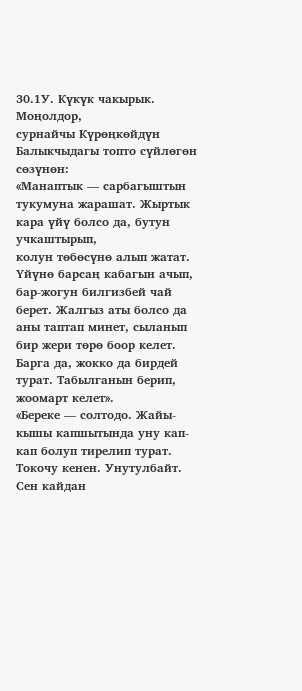30.1У. Күкүк чакырык.
Моңолдор,
сурнайчы Күрөңкөйдүн Балыкчыдагы топто сүйлөгөн сөзүнөн:
«Манаптык — сарбагыштын тукумуна жарашат. Жыртык кара үйү болсо да, бутун учкаштырып,
колун төбөсүнө алып жатат.
Үйүнө барсаң кабагын ачып, бар-жогун билгизбей чай берет. Жалгыз аты болсо да аны таптап минет, сыланып бир жери төрө боор келет. Барга да, жокко да бирдей турат. Табылганын берип, жоомарт келет».
«Береке — солтодо. Жайы-кышы капшытында уну кап-кап болуп тирелип турат. Токочу кенен. Унутулбайт.
Сен кайдан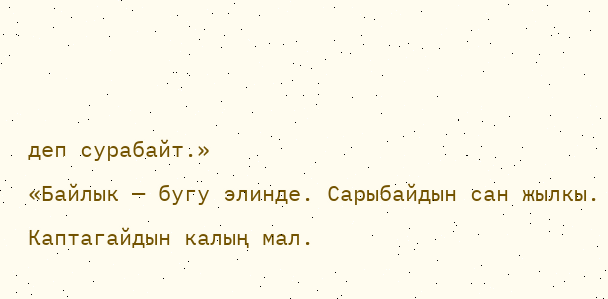деп сурабайт.»
«Байлык — бугу элинде. Сарыбайдын сан жылкы. Каптагайдын калың мал.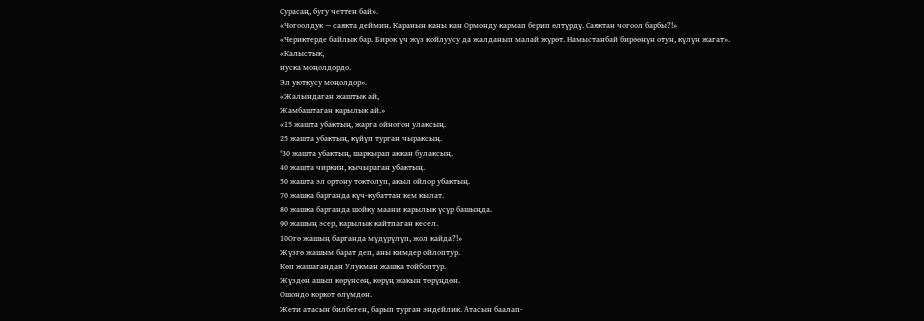Сурасаң, бугу четтен бай».
«Чогоолдук — саякта деймин. Каранын каны кан Ормонду кармап берип өлтүрдү. Саяктан чогоол барбы?!»
«Чериктерде байлык бар. Бирок үч жүз койлуусу да жалданып малай жүрөт. Намыстанбай бирөөнүн отун, күлүн жагат».
«Калыстык,
нуска моңолдордо.
Эл уюткусу моңолдор».
«Жалындаган жаштык ай,
Жамбаштаган карылык ай.»
«15 жашта убактың, жарга ойногон улаксың.
25 жашта убактың, күйүп турган чыраксың.
'30 жашта убактың, шаркырап аккан булаксың.
40 жашта чиркин, кычыраган убактың.
50 жашта эл ортону токтолуп, акыл ойлор убактың.
70 жашка барганда күч-кубаттан кем кылат.
80 жашка барганда шойку маани карылык үсүр башыңда.
90 жашың эсер, карылык кайтпаган кесел.
10Огө жашың барганда мүдүрүлүп, жол кайда?!»
Жүзгө жашым барат деп, аны кимдер ойлоптур.
Көп жашагандан Улукман жашка тойбоптур.
Жүздөн ашып көрүнсөң, көрүң жакын төрүңдөн.
Ошондо коркот өлүмдөн.
Жети атасын билбеген, барып турган эндейлик. Атасын баалап-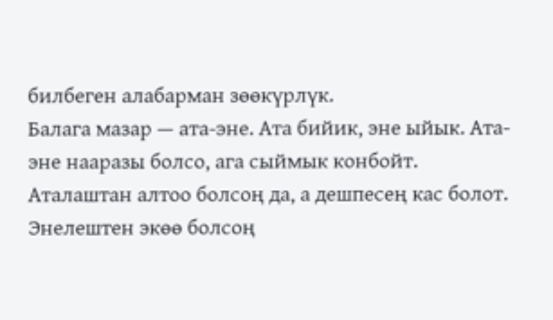билбеген алабарман зөөкүрлүк.
Балага мазар — ата-эне. Ата бийик, эне ыйык. Ата-эне нааразы болсо, ага сыймык конбойт.
Аталаштан алтоо болсоң да, а дешпесең кас болот. Энелештен экөө болсоң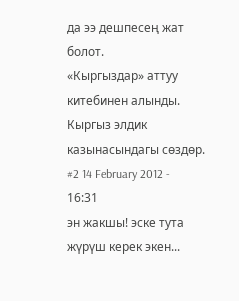да ээ дешпесең жат болот.
«Кыргыздар» аттуу китебинен алынды.
Кыргыз элдик казынасындагы сөздөр.
#2 14 February 2012 - 16:31
эн жакшы! эске тута жүрүш керек экен...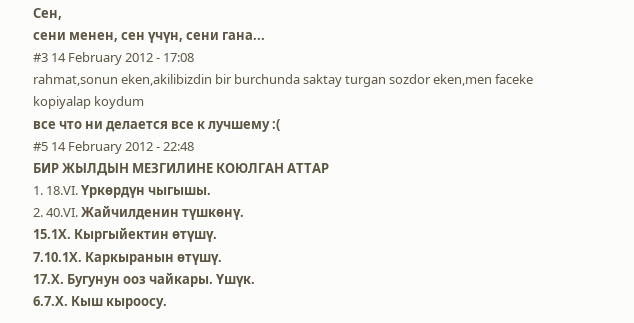Сен,
сени менен, сен үчүн, сени гана...
#3 14 February 2012 - 17:08
rahmat,sonun eken,akilibizdin bir burchunda saktay turgan sozdor eken,men faceke kopiyalap koydum
все что ни делается все к лучшему :(
#5 14 February 2012 - 22:48
БИР ЖЫЛДЫН МЕЗГИЛИНЕ КОЮЛГАН АТТАР
1. 18.VI. Үркөрдүн чыгышы.
2. 40.VI. Жайчилденин түшкөнү.
15.1Х. Кыргыйектин өтүшү.
7.10.1Х. Каркыранын өтүшү.
17.Х. Бугунун ооз чайкары. Үшүк.
6.7.Х. Кыш кыроосу.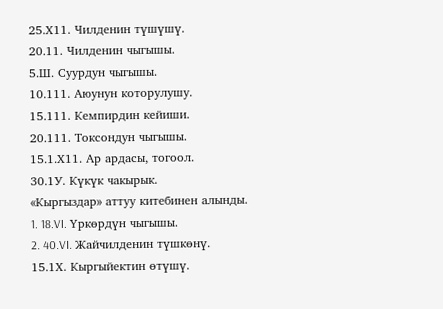25.Х11. Чилденин түшүшү.
20.11. Чилденин чыгышы.
5.Ш. Суурдун чыгышы.
10.111. Аюунун которулушу.
15.111. Кемпирдин кейиши.
20.111. Токсондун чыгышы.
15.1.Х11. Ар ардасы, тогоол.
30.1У. Күкүк чакырык.
«Кыргыздар» аттуу китебинен алынды.
1. 18.VI. Үркөрдүн чыгышы.
2. 40.VI. Жайчилденин түшкөнү.
15.1Х. Кыргыйектин өтүшү.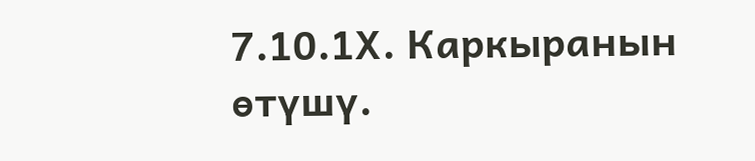7.10.1Х. Каркыранын өтүшү.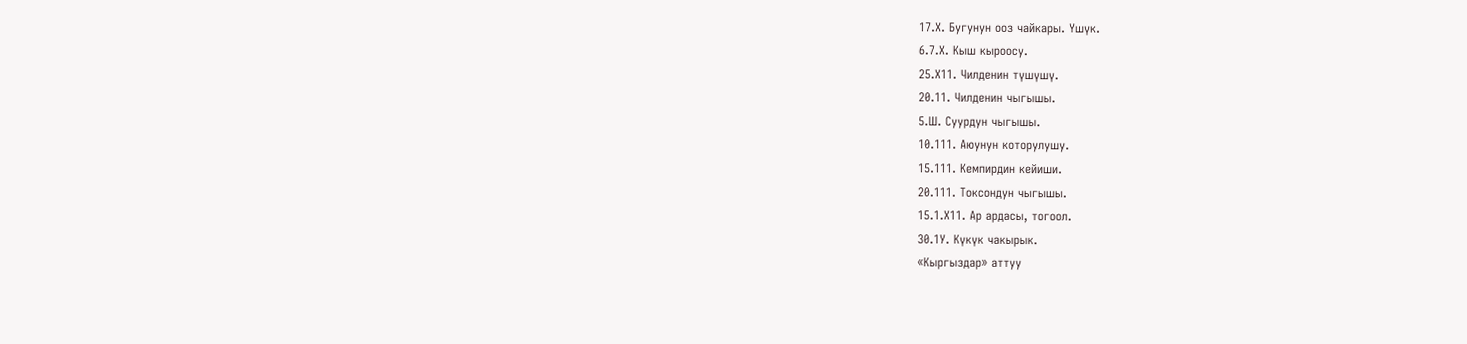17.Х. Бугунун ооз чайкары. Үшүк.
6.7.Х. Кыш кыроосу.
25.Х11. Чилденин түшүшү.
20.11. Чилденин чыгышы.
5.Ш. Суурдун чыгышы.
10.111. Аюунун которулушу.
15.111. Кемпирдин кейиши.
20.111. Токсондун чыгышы.
15.1.Х11. Ар ардасы, тогоол.
30.1У. Күкүк чакырык.
«Кыргыздар» аттуу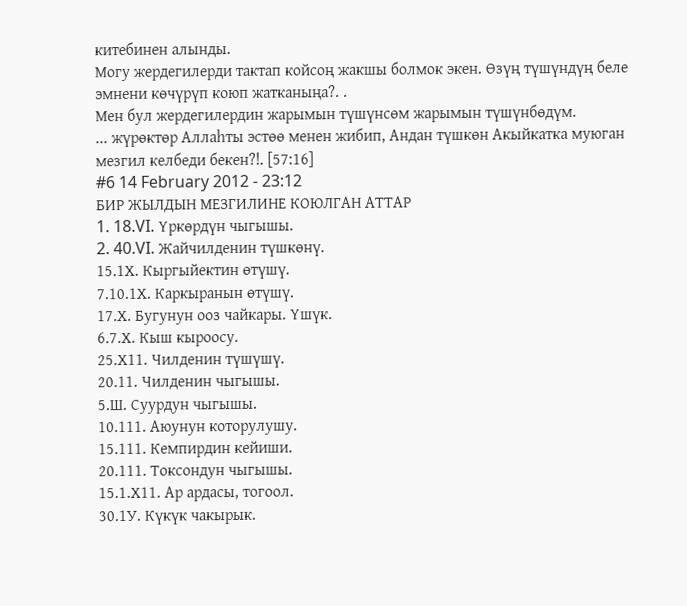китебинен алынды.
Могу жердегилерди тактап койсоң жакшы болмок экен. Өзүң түшүндүң беле эмнени көчүрүп коюп жатканыңа?. .
Мен бул жердегилердин жарымын түшүнсөм жарымын түшүнбөдүм.
... жүрөктөр Аллаhты эстөө менен жибип, Андан түшкөн Акыйкатка муюган мезгил келбеди бекен?!. [57:16]
#6 14 February 2012 - 23:12
БИР ЖЫЛДЫН МЕЗГИЛИНЕ КОЮЛГАН АТТАР
1. 18.VI. Үркөрдүн чыгышы.
2. 40.VI. Жайчилденин түшкөнү.
15.1Х. Кыргыйектин өтүшү.
7.10.1Х. Каркыранын өтүшү.
17.Х. Бугунун ооз чайкары. Үшүк.
6.7.Х. Кыш кыроосу.
25.Х11. Чилденин түшүшү.
20.11. Чилденин чыгышы.
5.Ш. Суурдун чыгышы.
10.111. Аюунун которулушу.
15.111. Кемпирдин кейиши.
20.111. Токсондун чыгышы.
15.1.Х11. Ар ардасы, тогоол.
30.1У. Күкүк чакырык.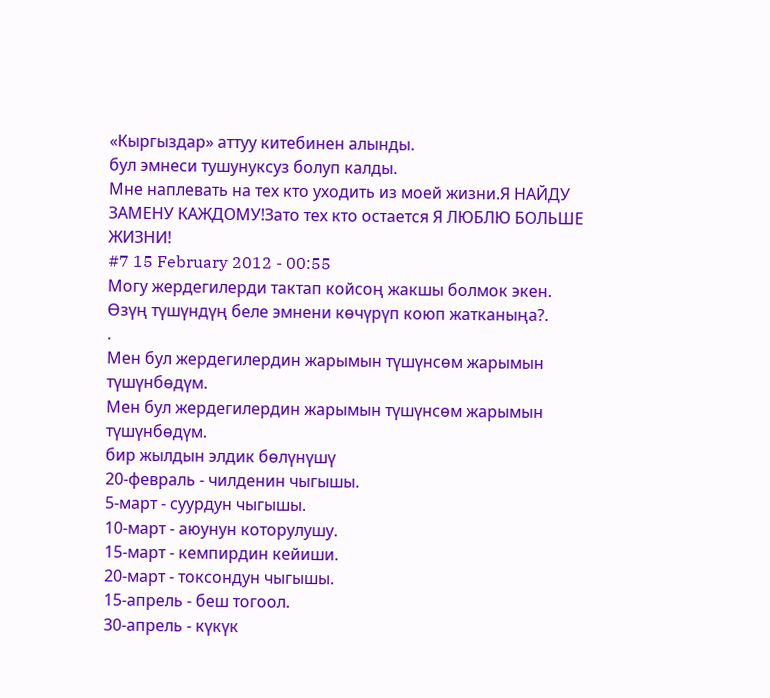«Кыргыздар» аттуу китебинен алынды.
бул эмнеси тушунуксуз болуп калды.
Мне наплевать на тех кто уходить из моей жизни.Я НАЙДУ ЗАМЕНУ КАЖДОМУ!Зато тех кто остается Я ЛЮБЛЮ БОЛЬШЕ ЖИЗНИ!
#7 15 February 2012 - 00:55
Могу жердегилерди тактап койсоң жакшы болмок экен. Өзүң түшүндүң беле эмнени көчүрүп коюп жатканыңа?.
.
Мен бул жердегилердин жарымын түшүнсөм жарымын түшүнбөдүм.
Мен бул жердегилердин жарымын түшүнсөм жарымын түшүнбөдүм.
бир жылдын элдик бөлүнүшү
20-февраль - чилденин чыгышы.
5-март - суурдун чыгышы.
10-март - аюунун которулушу.
15-март - кемпирдин кейиши.
20-март - токсондун чыгышы.
15-апрель - беш тогоол.
30-апрель - күкүк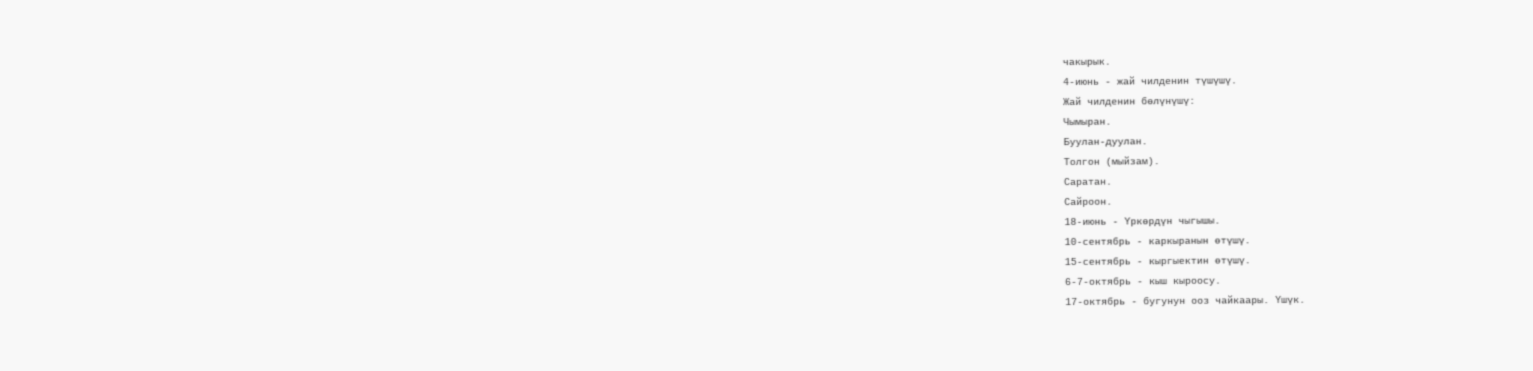чакырык.
4-июнь - жай чилденин түшүшү.
Жай чилденин бөлүнүшү:
Чымыран.
Буулан-дуулан.
Толгон (мыйзам).
Саратан.
Сайроон.
18-июнь - Үркөрдүн чыгышы.
10-сентябрь - каркыранын өтүшү.
15-сентябрь - кыргыектин өтүшү.
6-7-октябрь - кыш кыроосу.
17-октябрь - бугунун ооз чайкаары. Үшүк.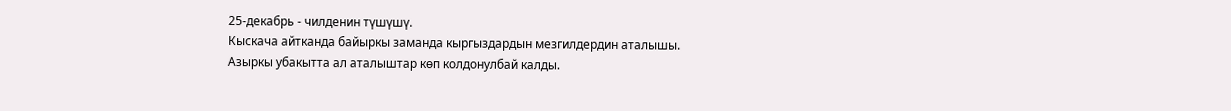25-декабрь - чилденин түшүшү.
Кыскача айтканда байыркы заманда кыргыздардын мезгилдердин аталышы.
Азыркы убакытта ал аталыштар көп колдонулбай калды.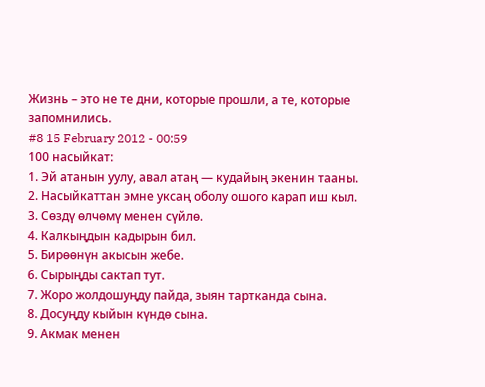Жизнь – это не те дни, которые прошли, а те, которые запомнились.
#8 15 February 2012 - 00:59
100 насыйкат:
1. Эй атанын уулу, авал атаң — кудайың экенин тааны.
2. Насыйкаттан эмне уксаң оболу ошого карап иш кыл.
3. Сөздү өлчөмү менен сүйлө.
4. Калкыңдын кадырын бил.
5. Бирөөнүн акысын жебе.
6. Сырыңды сактап тут.
7. Жоро жолдошуңду пайда, зыян тартканда сына.
8. Досуңду кыйын күндө сына.
9. Акмак менен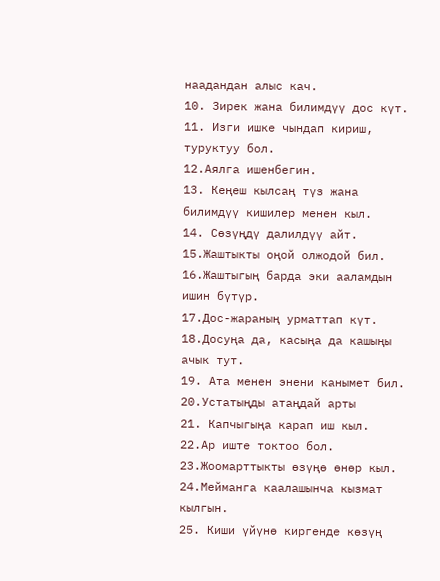наадандан алыс кач.
10. Зирек жана билимдүү дос күт.
11. Изги ишке чындап кириш, туруктуу бол.
12.Аялга ишенбегин.
13. Кеңеш кылсаң түз жана билимдүү кишилер менен кыл.
14. Сөзүңдү далилдүү айт.
15.Жаштыкты оңой олжодой бил.
16.Жаштыгың барда эки ааламдын ишин бүтүр.
17.Дос-жараның урматтап күт.
18.Досуңа да, касыңа да кашыңы ачык тут.
19. Ата менен энени канымет бил.
20.Устатыңды атаңдай арты
21. Капчыгыңа карап иш кыл.
22.Ар иште токтоо бол.
23.Жоомарттыкты өзүңө өнөр кыл.
24.Мейманга каалашынча кызмат кылгын.
25. Киши үйүнө киргенде көзүң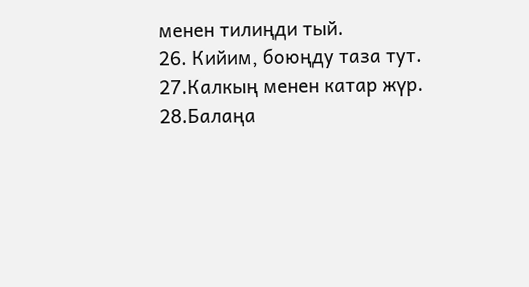менен тилиңди тый.
26. Кийим, боюңду таза тут.
27.Калкың менен катар жүр.
28.Балаңа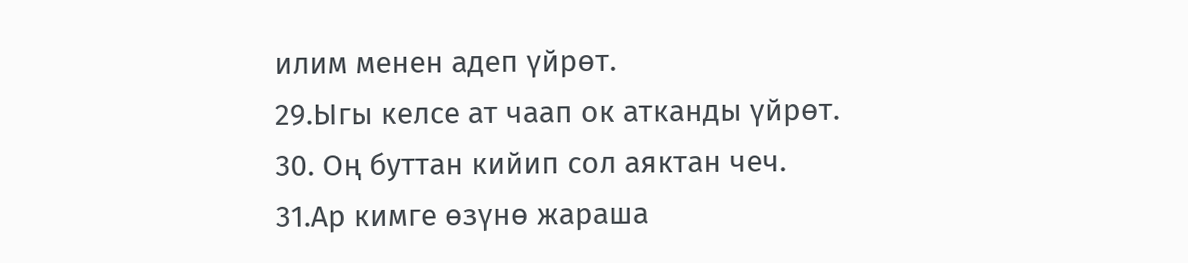илим менен адеп үйрөт.
29.Ыгы келсе ат чаап ок атканды үйрөт.
30. Оң буттан кийип сол аяктан чеч.
31.Ар кимге өзүнө жараша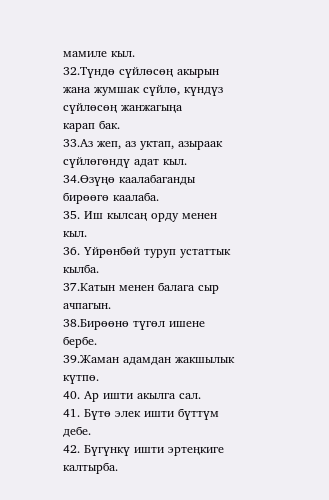мамиле кыл.
32.Түндө сүйлөсөң акырын жана жумшак сүйлө, күндүз сүйлөсөң жанжагыңа
карап бак.
33.Аз жеп, аз уктап, азыраак сүйлөгөндү адат кыл.
34.Өзүңө каалабаганды бирөөгө каалаба.
35. Иш кылсаң орду менен кыл.
36. Үйрөнбөй туруп устаттык кылба.
37.Катын менен балага сыр ачпагын.
38.Бирөөнө түгөл ишене бербе.
39.Жаман адамдан жакшылык күтпө.
40. Ар ишти акылга сал.
41. Бүтө элек ишти бүттүм дебе.
42. Бүгүнкү ишти эртеңкиге калтырба.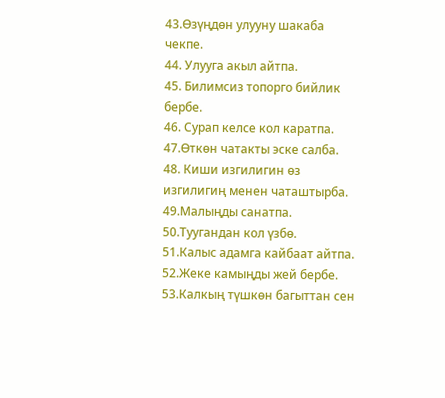43.Өзүңдөн улууну шакаба чекпе.
44. Улууга акыл айтпа.
45. Билимсиз топорго бийлик бербе.
46. Сурап келсе кол каратпа.
47.Өткөн чатакты эске салба.
48. Киши изгилигин өз изгилигиң менен чаташтырба.
49.Малыңды санатпа.
50.Туугандан кол үзбө.
51.Калыс адамга кайбаат айтпа.
52.Жеке камыңды жей бербе.
53.Калкың түшкөн багыттан сен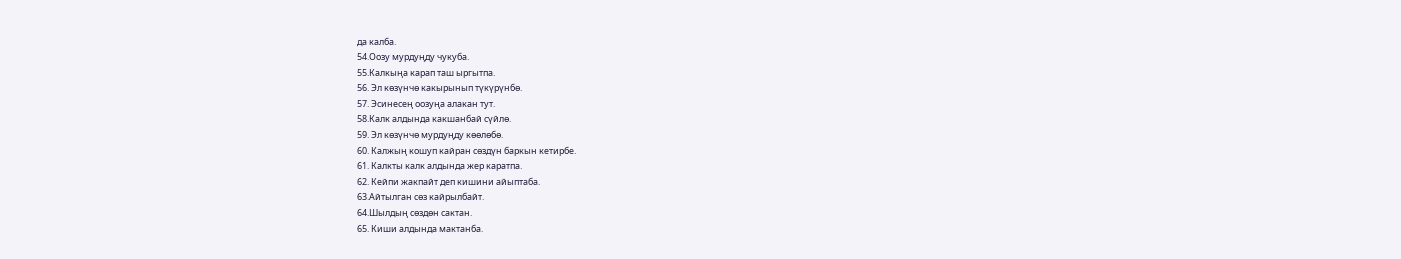да калба.
54.Оозу мурдуңду чукуба.
55.Калкыңа карап таш ыргытпа.
56. Эл көзүнчө какырынып түкүрүнбө.
57. Эсинесең оозуңа алакан тут.
58.Калк алдында какшанбай сүйлө.
59. Эл көзүнчө мурдуңду көөлөбө.
60. Калжың кошуп кайран сөздүн баркын кетирбе.
61. Калкты калк алдында жер каратпа.
62. Кейпи жакпайт деп кишини айыптаба.
63.Айтылган сөз кайрылбайт.
64.Шылдың сөздөн сактан.
65. Киши алдында мактанба.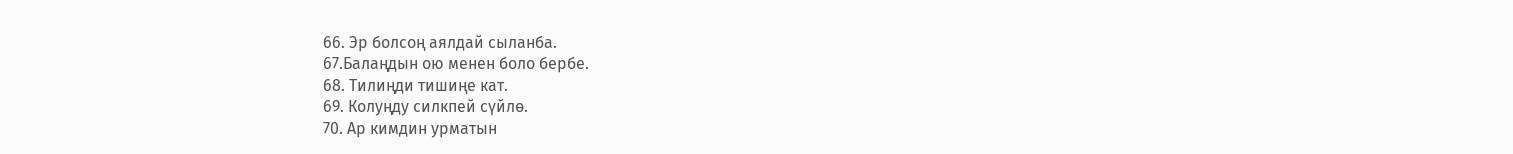66. Эр болсоң аялдай сыланба.
67.Балаңдын ою менен боло бербе.
68. Тилиңди тишиңе кат.
69. Колуңду силкпей сүйлө.
70. Ар кимдин урматын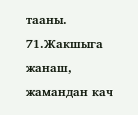тааны.
71.Жакшыга жанаш, жамандан кач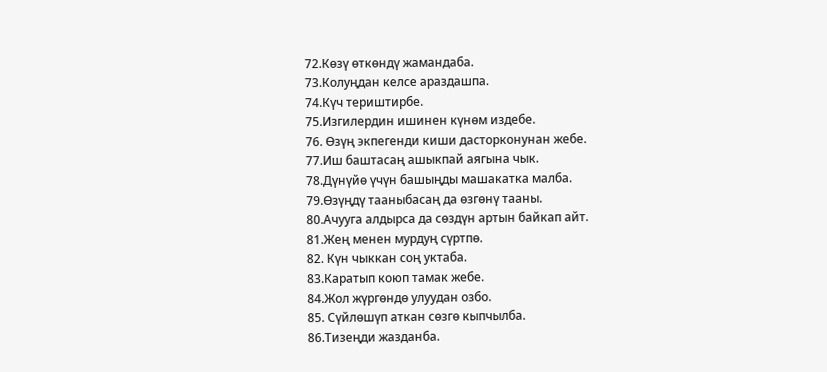72.Көзү өткөндү жамандаба.
73.Колуңдан келсе араздашпа.
74.Күч териштирбе.
75.Изгилердин ишинен күнөм издебе.
76. Өзүң экпегенди киши дасторконунан жебе.
77.Иш баштасаң ашыкпай аягына чык.
78.Дүнүйө үчүн башыңды машакатка малба.
79.Өзүңдү тааныбасаң да өзгөнү тааны.
80.Ачууга алдырса да сөздүн артын байкап айт.
81.Жең менен мурдуң сүртпө.
82. Күн чыккан соң уктаба.
83.Каратып коюп тамак жебе.
84.Жол жүргөндө улуудан озбо.
85. Сүйлөшүп аткан сөзгө кыпчылба.
86.Тизеңди жазданба.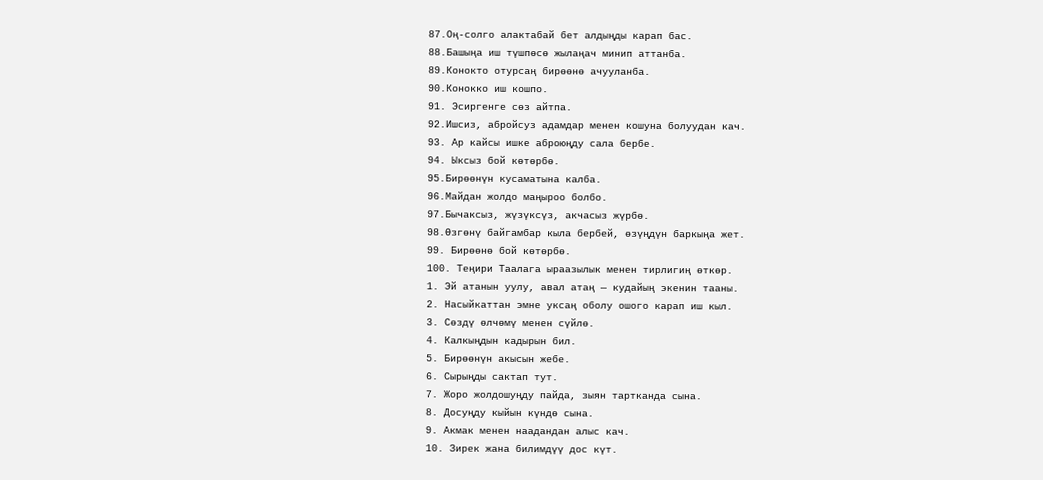87.Оң-солго алактабай бет алдыңды карап бас.
88.Башыңа иш түшпөсө жылаңач минип аттанба.
89.Конокто отурсаң бирөөнө ачууланба.
90.Конокко иш кошпо.
91. Эсиргенге сөз айтпа.
92.Ишсиз, абройсуз адамдар менен кошуна болуудан кач.
93. Ар кайсы ишке аброюңду сала бербе.
94. Ыксыз бой көтөрбө.
95.Бирөөнүн кусаматына калба.
96.Майдан жолдо маңыроо болбо.
97.Бычаксыз, жүзүксүз, акчасыз жүрбө.
98.Өзгөнү байгамбар кыла бербей, өзүңдүн баркыңа жет.
99. Бирөөнө бой көтөрбө.
100. Теңири Таалага ыраазылык менен тирлигиң өткөр.
1. Эй атанын уулу, авал атаң — кудайың экенин тааны.
2. Насыйкаттан эмне уксаң оболу ошого карап иш кыл.
3. Сөздү өлчөмү менен сүйлө.
4. Калкыңдын кадырын бил.
5. Бирөөнүн акысын жебе.
6. Сырыңды сактап тут.
7. Жоро жолдошуңду пайда, зыян тартканда сына.
8. Досуңду кыйын күндө сына.
9. Акмак менен наадандан алыс кач.
10. Зирек жана билимдүү дос күт.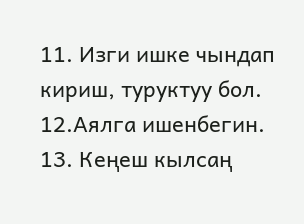11. Изги ишке чындап кириш, туруктуу бол.
12.Аялга ишенбегин.
13. Кеңеш кылсаң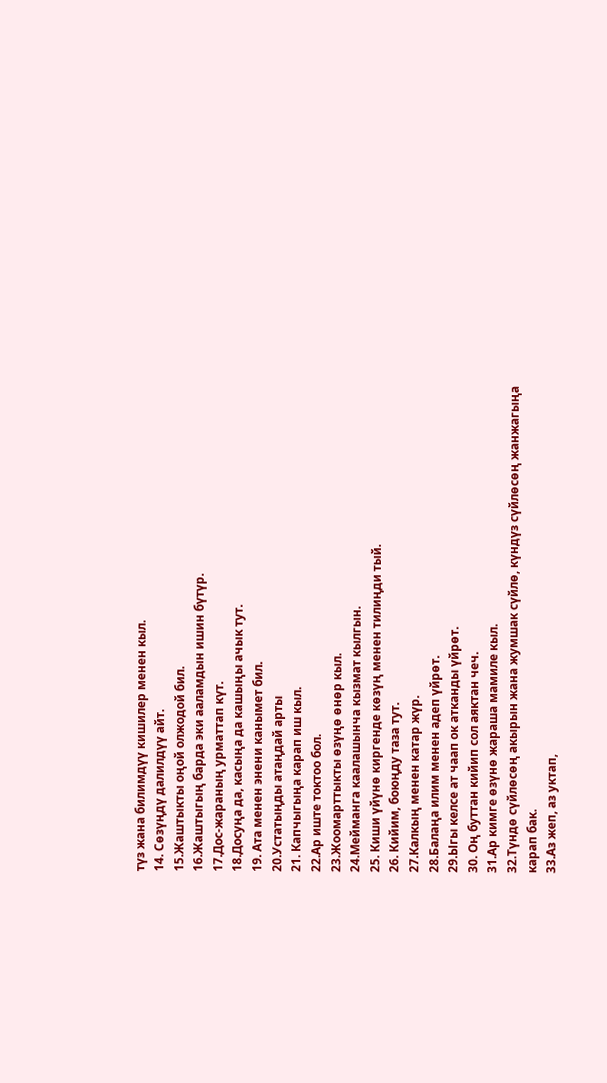түз жана билимдүү кишилер менен кыл.
14. Сөзүңдү далилдүү айт.
15.Жаштыкты оңой олжодой бил.
16.Жаштыгың барда эки ааламдын ишин бүтүр.
17.Дос-жараның урматтап күт.
18.Досуңа да, касыңа да кашыңы ачык тут.
19. Ата менен энени канымет бил.
20.Устатыңды атаңдай арты
21. Капчыгыңа карап иш кыл.
22.Ар иште токтоо бол.
23.Жоомарттыкты өзүңө өнөр кыл.
24.Мейманга каалашынча кызмат кылгын.
25. Киши үйүнө киргенде көзүң менен тилиңди тый.
26. Кийим, боюңду таза тут.
27.Калкың менен катар жүр.
28.Балаңа илим менен адеп үйрөт.
29.Ыгы келсе ат чаап ок атканды үйрөт.
30. Оң буттан кийип сол аяктан чеч.
31.Ар кимге өзүнө жараша мамиле кыл.
32.Түндө сүйлөсөң акырын жана жумшак сүйлө, күндүз сүйлөсөң жанжагыңа
карап бак.
33.Аз жеп, аз уктап,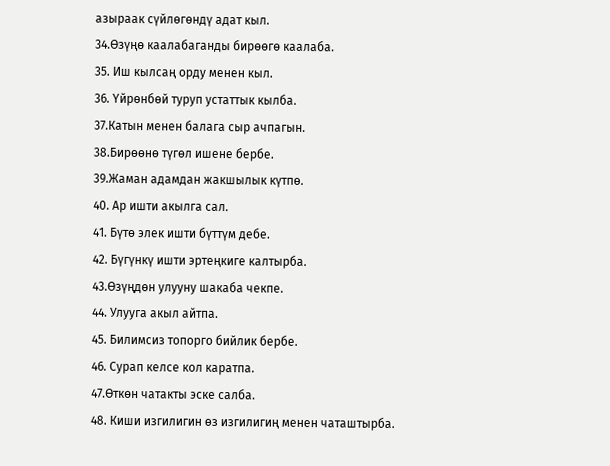азыраак сүйлөгөндү адат кыл.
34.Өзүңө каалабаганды бирөөгө каалаба.
35. Иш кылсаң орду менен кыл.
36. Үйрөнбөй туруп устаттык кылба.
37.Катын менен балага сыр ачпагын.
38.Бирөөнө түгөл ишене бербе.
39.Жаман адамдан жакшылык күтпө.
40. Ар ишти акылга сал.
41. Бүтө элек ишти бүттүм дебе.
42. Бүгүнкү ишти эртеңкиге калтырба.
43.Өзүңдөн улууну шакаба чекпе.
44. Улууга акыл айтпа.
45. Билимсиз топорго бийлик бербе.
46. Сурап келсе кол каратпа.
47.Өткөн чатакты эске салба.
48. Киши изгилигин өз изгилигиң менен чаташтырба.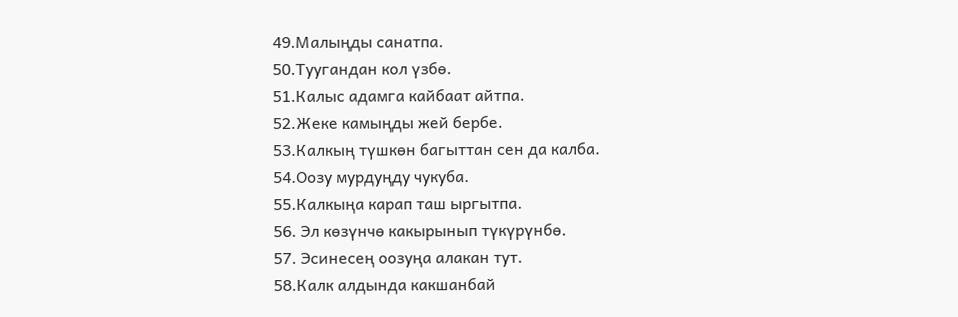49.Малыңды санатпа.
50.Туугандан кол үзбө.
51.Калыс адамга кайбаат айтпа.
52.Жеке камыңды жей бербе.
53.Калкың түшкөн багыттан сен да калба.
54.Оозу мурдуңду чукуба.
55.Калкыңа карап таш ыргытпа.
56. Эл көзүнчө какырынып түкүрүнбө.
57. Эсинесең оозуңа алакан тут.
58.Калк алдында какшанбай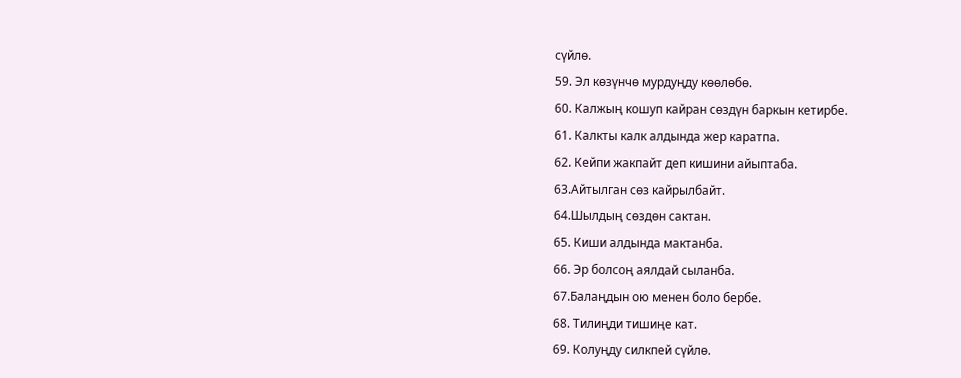сүйлө.
59. Эл көзүнчө мурдуңду көөлөбө.
60. Калжың кошуп кайран сөздүн баркын кетирбе.
61. Калкты калк алдында жер каратпа.
62. Кейпи жакпайт деп кишини айыптаба.
63.Айтылган сөз кайрылбайт.
64.Шылдың сөздөн сактан.
65. Киши алдында мактанба.
66. Эр болсоң аялдай сыланба.
67.Балаңдын ою менен боло бербе.
68. Тилиңди тишиңе кат.
69. Колуңду силкпей сүйлө.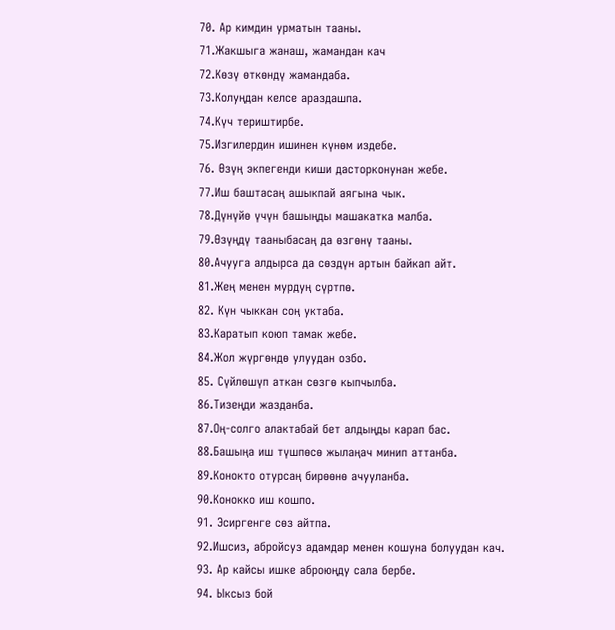70. Ар кимдин урматын тааны.
71.Жакшыга жанаш, жамандан кач
72.Көзү өткөндү жамандаба.
73.Колуңдан келсе араздашпа.
74.Күч териштирбе.
75.Изгилердин ишинен күнөм издебе.
76. Өзүң экпегенди киши дасторконунан жебе.
77.Иш баштасаң ашыкпай аягына чык.
78.Дүнүйө үчүн башыңды машакатка малба.
79.Өзүңдү тааныбасаң да өзгөнү тааны.
80.Ачууга алдырса да сөздүн артын байкап айт.
81.Жең менен мурдуң сүртпө.
82. Күн чыккан соң уктаба.
83.Каратып коюп тамак жебе.
84.Жол жүргөндө улуудан озбо.
85. Сүйлөшүп аткан сөзгө кыпчылба.
86.Тизеңди жазданба.
87.Оң-солго алактабай бет алдыңды карап бас.
88.Башыңа иш түшпөсө жылаңач минип аттанба.
89.Конокто отурсаң бирөөнө ачууланба.
90.Конокко иш кошпо.
91. Эсиргенге сөз айтпа.
92.Ишсиз, абройсуз адамдар менен кошуна болуудан кач.
93. Ар кайсы ишке аброюңду сала бербе.
94. Ыксыз бой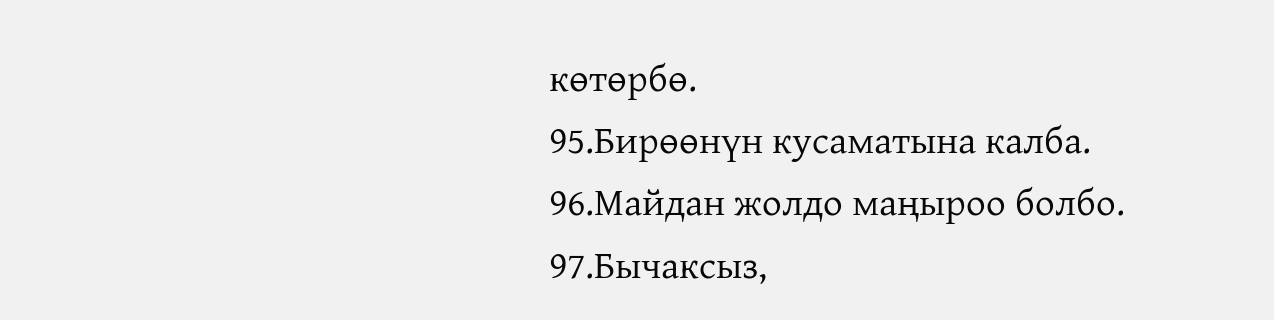көтөрбө.
95.Бирөөнүн кусаматына калба.
96.Майдан жолдо маңыроо болбо.
97.Бычаксыз,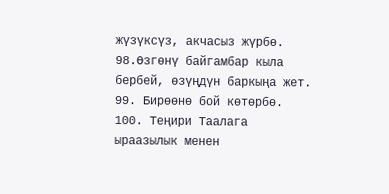жүзүксүз, акчасыз жүрбө.
98.Өзгөнү байгамбар кыла бербей, өзүңдүн баркыңа жет.
99. Бирөөнө бой көтөрбө.
100. Теңири Таалага ыраазылык менен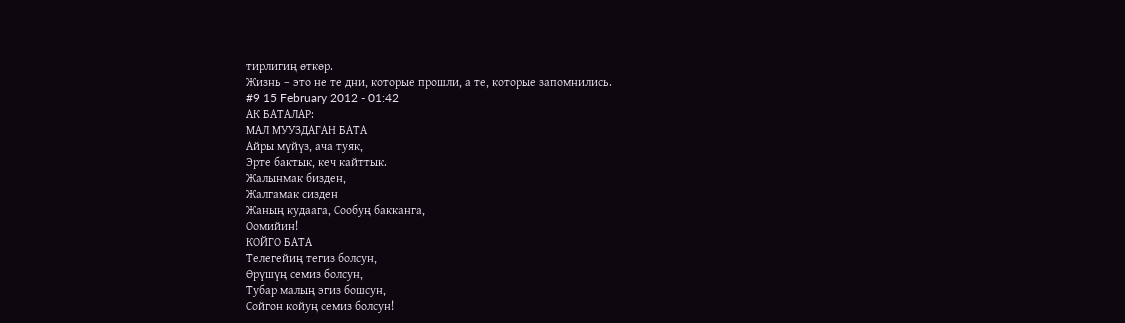тирлигиң өткөр.
Жизнь – это не те дни, которые прошли, а те, которые запомнились.
#9 15 February 2012 - 01:42
АК БАТАЛАР:
МАЛ МУУЗДАГАН БАТА
Айры мүйүз, ача туяк,
Эрте бактык, кеч кайттык.
Жалынмак бизден,
Жалгамак сизден
Жаның кудаага, Сообуң бакканга,
Оомийин!
КОЙГО БАТА
Телегейиң тегиз болсун,
Өрүшүң семиз болсун,
Тубар малың эгиз бошсун,
Сойгон койуң семиз болсун!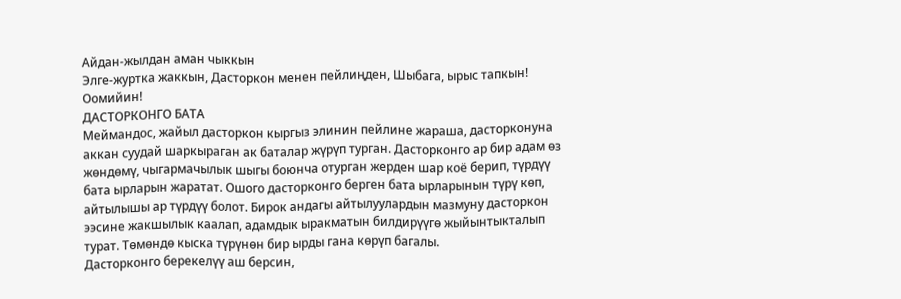Айдан-жылдан аман чыккын
Элге-журтка жаккын, Дасторкон менен пейлиңден, Шыбага, ырыс тапкын!
Оомийин!
ДАСТОРКОНГО БАТА
Меймандос, жайыл дасторкон кыргыз элинин пейлине жараша, дасторконуна аккан суудай шаркыраган ак баталар жүрүп турган. Дасторконго ар бир адам өз жөндөмү, чыгармачылык шыгы боюнча отурган жерден шар коё берип, түрдүү бата ырларын жаратат. Ошого дасторконго берген бата ырларынын түрү көп, айтылышы ар түрдүү болот. Бирок андагы айтылуулардын мазмуну дасторкон ээсине жакшылык каалап, адамдык ыракматын билдирүүгө жыйынтыкталып турат. Төмөндө кыска түрүнөн бир ырды гана көрүп багалы.
Дасторконго берекелүү аш берсин,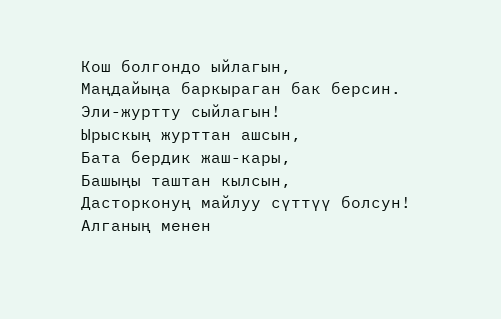Кош болгондо ыйлагын,
Маңдайыңа баркыраган бак берсин.
Эли-журтту сыйлагын!
Ырыскың журттан ашсын,
Бата бердик жаш-кары,
Башыңы таштан кылсын,
Дасторконуң майлуу сүттүү болсун!
Алганың менен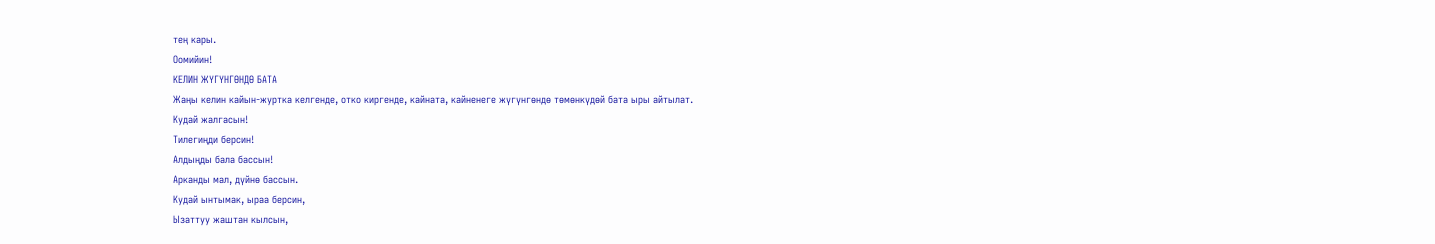тең кары.
Оомийин!
КЕЛИН ЖҮГҮНГӨНДӨ БАТА
Жаңы келин кайын-журтка келгенде, отко киргенде, кайната, кайненеге жүгүнгөндө төмөнкүдөй бата ыры айтылат.
Кудай жалгасын!
Тилегиңди берсин!
Алдыңды бала бассын!
Арканды мал, дүйнө бассын.
Кудай ынтымак, ыраа берсин,
Ызаттуу жаштан кылсын,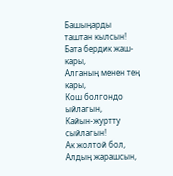Башыңарды таштан кылсын!
Бата бердик жаш-кары,
Алганың менен тең кары,
Кош болгондо ыйлагын,
Кайын-журтту сыйлагын!
Ак жолтой бол, Алдың жарашсын,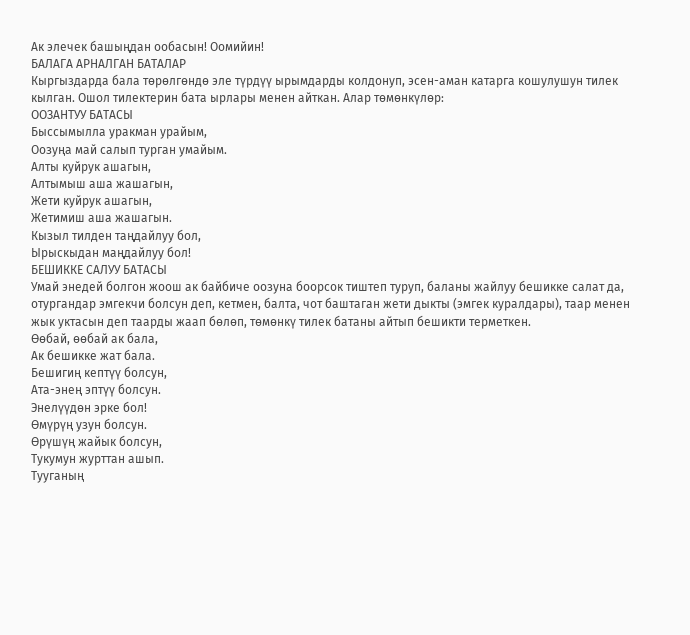Ак элечек башыңдан ообасын! Оомийин!
БАЛАГА АРНАЛГАН БАТАЛАР
Кыргыздарда бала төрөлгөндө эле түрдүү ырымдарды колдонуп, эсен-аман катарга кошулушун тилек кылган. Ошол тилектерин бата ырлары менен айткан. Алар төмөнкүлөр:
ООЗАНТУУ БАТАСЫ
Быссымылла уракман урайым,
Оозуңа май салып турган умайым.
Алты куйрук ашагын,
Алтымыш аша жашагын,
Жети куйрук ашагын,
Жетимиш аша жашагын.
Кызыл тилден таңдайлуу бол,
Ырыскыдан маңдайлуу бол!
БЕШИККЕ САЛУУ БАТАСЫ
Умай энедей болгон жоош ак байбиче оозуна боорсок тиштеп туруп, баланы жайлуу бешикке салат да, отургандар эмгекчи болсун деп, кетмен, балта, чот баштаган жети дыкты (эмгек куралдары), таар менен жык уктасын деп таарды жаап бөлөп, төмөнкү тилек батаны айтып бешикти терметкен.
Өөбай, өөбай ак бала,
Ак бешикке жат бала.
Бешигиң кептүү болсун,
Ата-энең эптүү болсун.
Энелүүдөн эрке бол!
Өмүрүң узун болсун.
Өрүшүң жайык болсун,
Тукумун журттан ашып.
Тууганың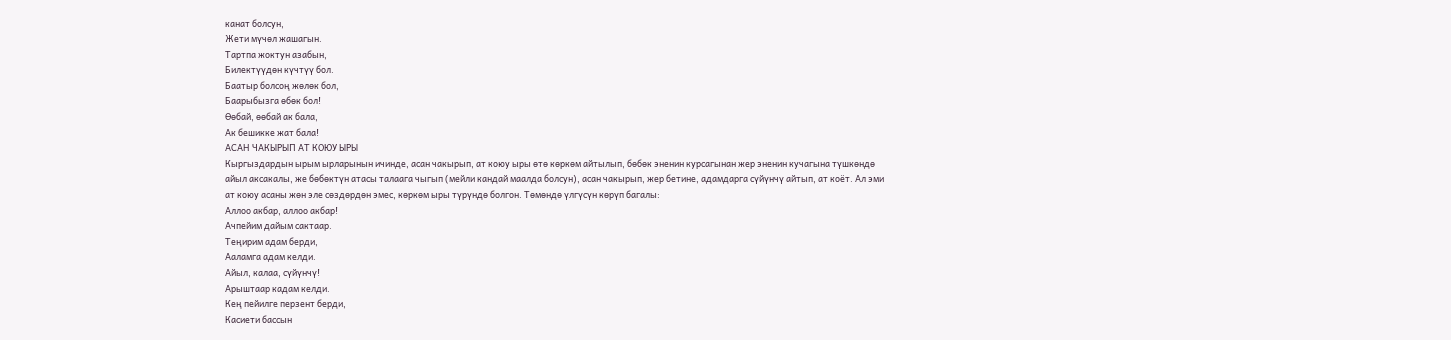канат болсун,
Жети мүчөл жашагын.
Тартпа жоктун азабын,
Билектүүдөн күчтүү бол.
Баатыр болсоң жөлөк бол,
Баарыбызга өбөк бол!
Өөбай, өөбай ак бала,
Ак бешикке жат бала!
АСАН ЧАКЫРЫП АТ КОЮУ ЫРЫ
Кыргыздардын ырым ырларынын ичинде, асан чакырып, ат коюу ыры өтө көркөм айтылып, бөбөк эненин курсагынан жер эненин кучагына түшкөндө айыл аксакалы, же бөбөктүн атасы талаага чыгып (мейли кандай маалда болсун), асан чакырып, жер бетине, адамдарга сүйүнчү айтып, ат коёт. Ал эми ат коюу асаны жөн эле сөздөрдөн эмес, көркөм ыры түрүндө болгон. Төмөндө үлгүсүн көрүп багалы:
Аллоо акбар, аллоо акбар!
Ачпейим дайым сактаар.
Теңирим адам берди,
Ааламга адам келди.
Айыл, калаа, сүйүнчү!
Арыштаар кадам келди.
Кең пейилге перзент берди,
Касиети бассын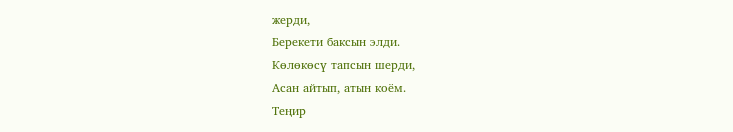жерди,
Берекети баксын элди.
Көлөкөсү тапсын шерди,
Асан айтып, атын коём.
Теңир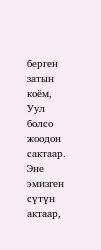берген затын коём,
Уул болсо жоодон сактаар.
Эне эмизген сүтүн актаар,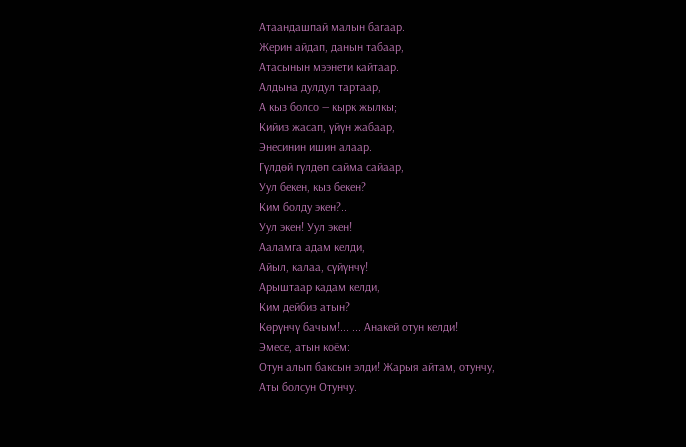Атаандашпай малын багаар.
Жерин айдап, данын табаар,
Атасынын мээнети кайтаар.
Алдына дулдул тартаар,
А кыз болсо — кырк жылкы;
Кийиз жасап, үйүн жабаар,
Энесинин ишин алаар.
Гүлдөй гүлдөп сайма сайаар,
Уул бекен, кыз бекен?
Ким болду экен?..
Уул экен! Уул экен!
Ааламга адам келди,
Айыл, калаа, сүйүнчү!
Арыштаар кадам келди,
Ким дейбиз атын?
Көрүнчү бачым!... ... Анакей отун келди!
Эмесе, атын коём:
Отун алып баксын элди! Жарыя айтам, отунчу,
Аты болсун Отунчу.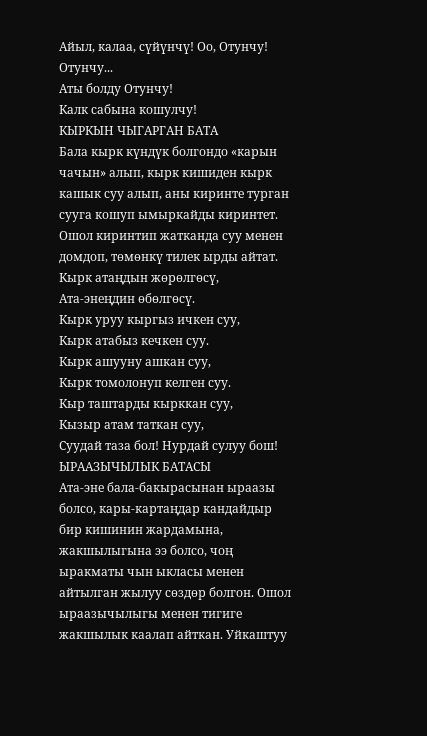Айыл, калаа, сүйүнчү! Оо, Отунчу! Отунчу...
Аты болду Отунчу!
Калк сабына кошулчу!
КЫРКЫН ЧЫГАРГАН БАТА
Бала кырк күндүк болгондо «карын чачын» алып, кырк кишиден кырк кашык суу алып, аны киринте турган сууга кошуп ымыркайды киринтет. Ошол киринтип жатканда суу менен домдоп, төмөнкү тилек ырды айтат.
Кырк атаңдын жөрөлгөсү,
Ата-энеңдин өбөлгөсү.
Кырк уруу кыргыз ичкен суу,
Кырк атабыз кечкен суу.
Кырк ашууну ашкан суу,
Кырк томолонуп келген суу.
Кыр таштарды кырккан суу,
Кызыр атам таткан суу,
Суудай таза бол! Нурдай сулуу бош!
ЫРААЗЫЧЫЛЫК БАТАСЫ
Ата-эне бала-бакырасынан ыраазы болсо, кары-картаңдар кандайдыр бир кишинин жардамына, жакшылыгына ээ болсо, чоң ыракматы чын ыкласы менен айтылган жылуу сөздөр болгон. Ошол ыраазычылыгы менен тигиге жакшылык каалап айткан. Уйкаштуу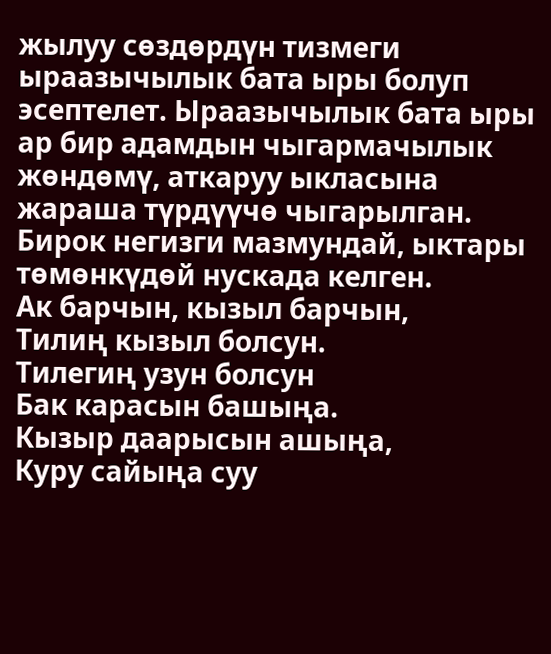жылуу сөздөрдүн тизмеги ыраазычылык бата ыры болуп эсептелет. Ыраазычылык бата ыры ар бир адамдын чыгармачылык жөндөмү, аткаруу ыкласына жараша түрдүүчө чыгарылган. Бирок негизги мазмундай, ыктары төмөнкүдөй нускада келген.
Ак барчын, кызыл барчын,
Тилиң кызыл болсун.
Тилегиң узун болсун
Бак карасын башыңа.
Кызыр даарысын ашыңа,
Куру сайыңа суу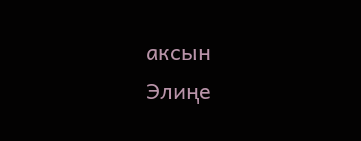аксын
Элиңе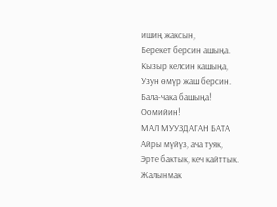ишиң жаксын,
Берекет берсин ашыңа.
Кызыр келсин кашыңа,
Узун өмүр жаш берсин.
Бала-чака башыңа!
Оомийин!
МАЛ МУУЗДАГАН БАТА
Айры мүйүз, ача туяк,
Эрте бактык, кеч кайттык.
Жалынмак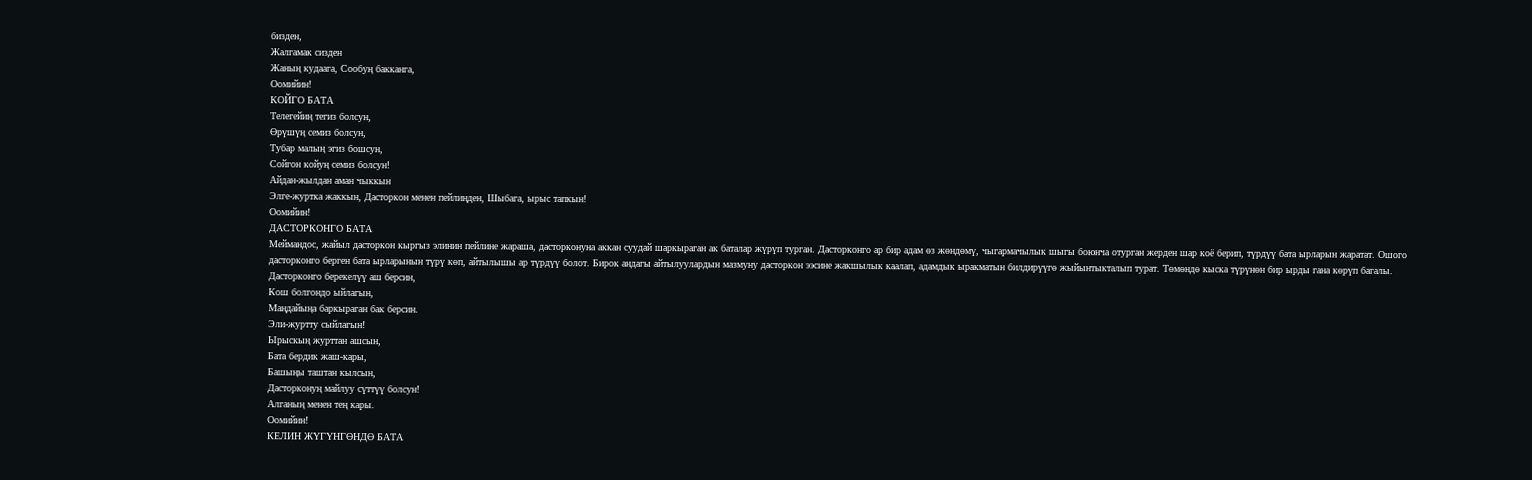бизден,
Жалгамак сизден
Жаның кудаага, Сообуң бакканга,
Оомийин!
КОЙГО БАТА
Телегейиң тегиз болсун,
Өрүшүң семиз болсун,
Тубар малың эгиз бошсун,
Сойгон койуң семиз болсун!
Айдан-жылдан аман чыккын
Элге-журтка жаккын, Дасторкон менен пейлиңден, Шыбага, ырыс тапкын!
Оомийин!
ДАСТОРКОНГО БАТА
Меймандос, жайыл дасторкон кыргыз элинин пейлине жараша, дасторконуна аккан суудай шаркыраган ак баталар жүрүп турган. Дасторконго ар бир адам өз жөндөмү, чыгармачылык шыгы боюнча отурган жерден шар коё берип, түрдүү бата ырларын жаратат. Ошого дасторконго берген бата ырларынын түрү көп, айтылышы ар түрдүү болот. Бирок андагы айтылуулардын мазмуну дасторкон ээсине жакшылык каалап, адамдык ыракматын билдирүүгө жыйынтыкталып турат. Төмөндө кыска түрүнөн бир ырды гана көрүп багалы.
Дасторконго берекелүү аш берсин,
Кош болгондо ыйлагын,
Маңдайыңа баркыраган бак берсин.
Эли-журтту сыйлагын!
Ырыскың журттан ашсын,
Бата бердик жаш-кары,
Башыңы таштан кылсын,
Дасторконуң майлуу сүттүү болсун!
Алганың менен тең кары.
Оомийин!
КЕЛИН ЖҮГҮНГӨНДӨ БАТА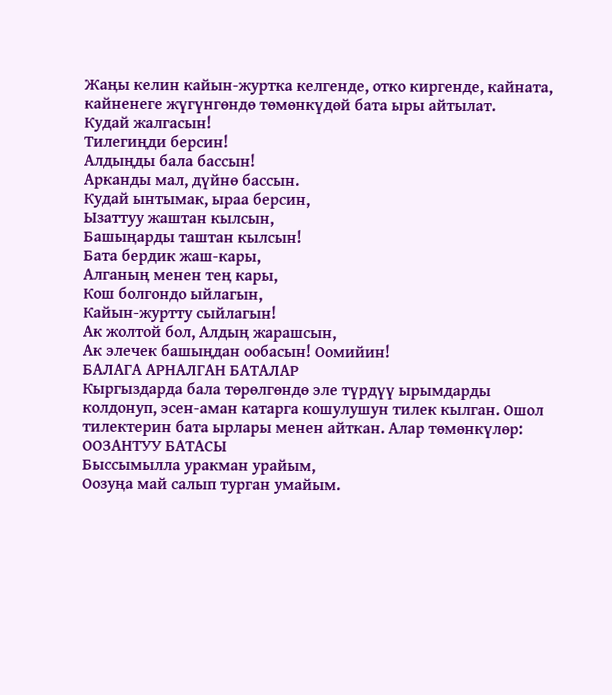Жаңы келин кайын-журтка келгенде, отко киргенде, кайната, кайненеге жүгүнгөндө төмөнкүдөй бата ыры айтылат.
Кудай жалгасын!
Тилегиңди берсин!
Алдыңды бала бассын!
Арканды мал, дүйнө бассын.
Кудай ынтымак, ыраа берсин,
Ызаттуу жаштан кылсын,
Башыңарды таштан кылсын!
Бата бердик жаш-кары,
Алганың менен тең кары,
Кош болгондо ыйлагын,
Кайын-журтту сыйлагын!
Ак жолтой бол, Алдың жарашсын,
Ак элечек башыңдан ообасын! Оомийин!
БАЛАГА АРНАЛГАН БАТАЛАР
Кыргыздарда бала төрөлгөндө эле түрдүү ырымдарды колдонуп, эсен-аман катарга кошулушун тилек кылган. Ошол тилектерин бата ырлары менен айткан. Алар төмөнкүлөр:
ООЗАНТУУ БАТАСЫ
Быссымылла уракман урайым,
Оозуңа май салып турган умайым.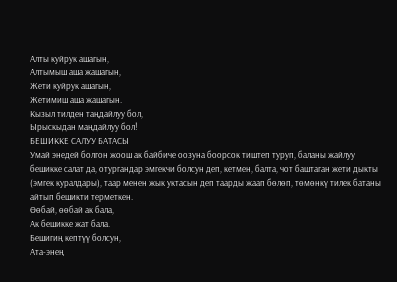Алты куйрук ашагын,
Алтымыш аша жашагын,
Жети куйрук ашагын,
Жетимиш аша жашагын.
Кызыл тилден таңдайлуу бол,
Ырыскыдан маңдайлуу бол!
БЕШИККЕ САЛУУ БАТАСЫ
Умай энедей болгон жоош ак байбиче оозуна боорсок тиштеп туруп, баланы жайлуу бешикке салат да, отургандар эмгекчи болсун деп, кетмен, балта, чот баштаган жети дыкты (эмгек куралдары), таар менен жык уктасын деп таарды жаап бөлөп, төмөнкү тилек батаны айтып бешикти терметкен.
Өөбай, өөбай ак бала,
Ак бешикке жат бала.
Бешигиң кептүү болсун,
Ата-энең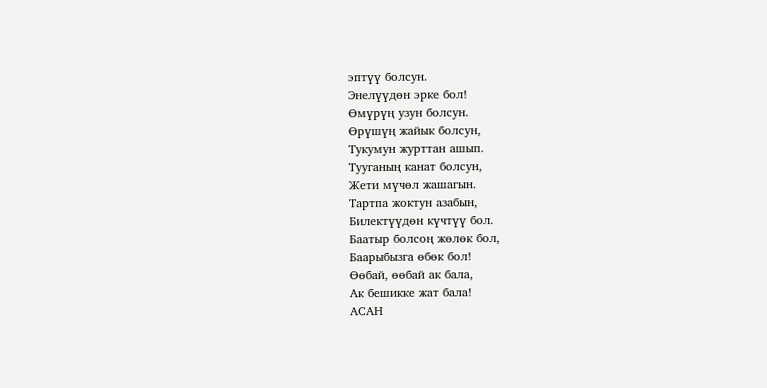эптүү болсун.
Энелүүдөн эрке бол!
Өмүрүң узун болсун.
Өрүшүң жайык болсун,
Тукумун журттан ашып.
Тууганың канат болсун,
Жети мүчөл жашагын.
Тартпа жоктун азабын,
Билектүүдөн күчтүү бол.
Баатыр болсоң жөлөк бол,
Баарыбызга өбөк бол!
Өөбай, өөбай ак бала,
Ак бешикке жат бала!
АСАН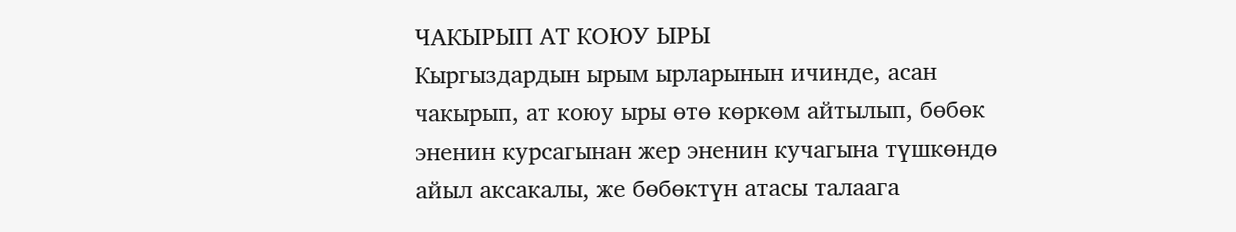ЧАКЫРЫП АТ КОЮУ ЫРЫ
Кыргыздардын ырым ырларынын ичинде, асан чакырып, ат коюу ыры өтө көркөм айтылып, бөбөк эненин курсагынан жер эненин кучагына түшкөндө айыл аксакалы, же бөбөктүн атасы талаага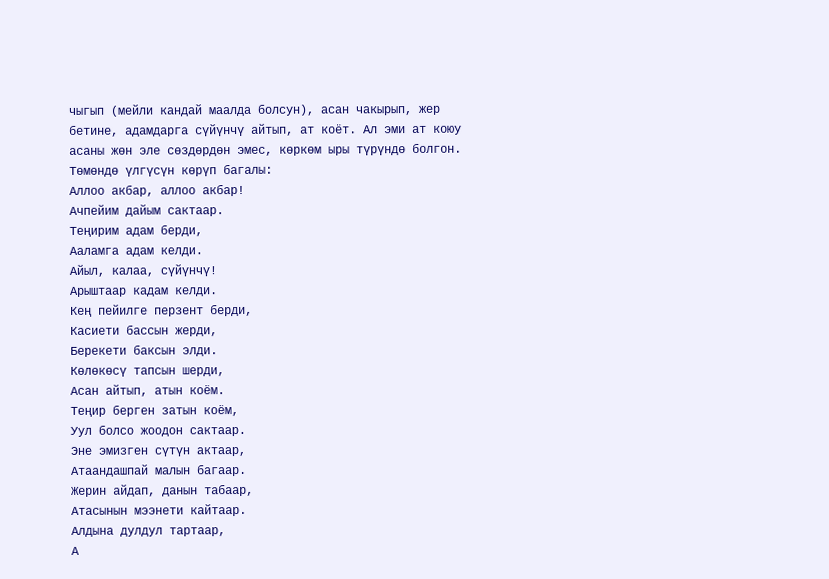чыгып (мейли кандай маалда болсун), асан чакырып, жер бетине, адамдарга сүйүнчү айтып, ат коёт. Ал эми ат коюу асаны жөн эле сөздөрдөн эмес, көркөм ыры түрүндө болгон. Төмөндө үлгүсүн көрүп багалы:
Аллоо акбар, аллоо акбар!
Ачпейим дайым сактаар.
Теңирим адам берди,
Ааламга адам келди.
Айыл, калаа, сүйүнчү!
Арыштаар кадам келди.
Кең пейилге перзент берди,
Касиети бассын жерди,
Берекети баксын элди.
Көлөкөсү тапсын шерди,
Асан айтып, атын коём.
Теңир берген затын коём,
Уул болсо жоодон сактаар.
Эне эмизген сүтүн актаар,
Атаандашпай малын багаар.
Жерин айдап, данын табаар,
Атасынын мээнети кайтаар.
Алдына дулдул тартаар,
А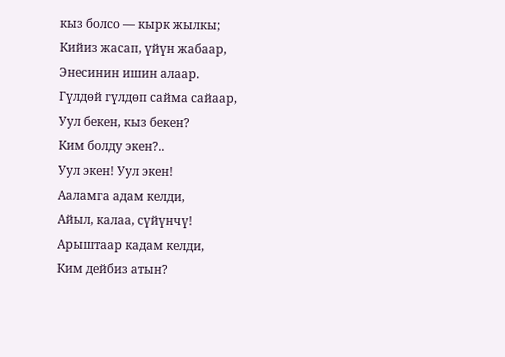кыз болсо — кырк жылкы;
Кийиз жасап, үйүн жабаар,
Энесинин ишин алаар.
Гүлдөй гүлдөп сайма сайаар,
Уул бекен, кыз бекен?
Ким болду экен?..
Уул экен! Уул экен!
Ааламга адам келди,
Айыл, калаа, сүйүнчү!
Арыштаар кадам келди,
Ким дейбиз атын?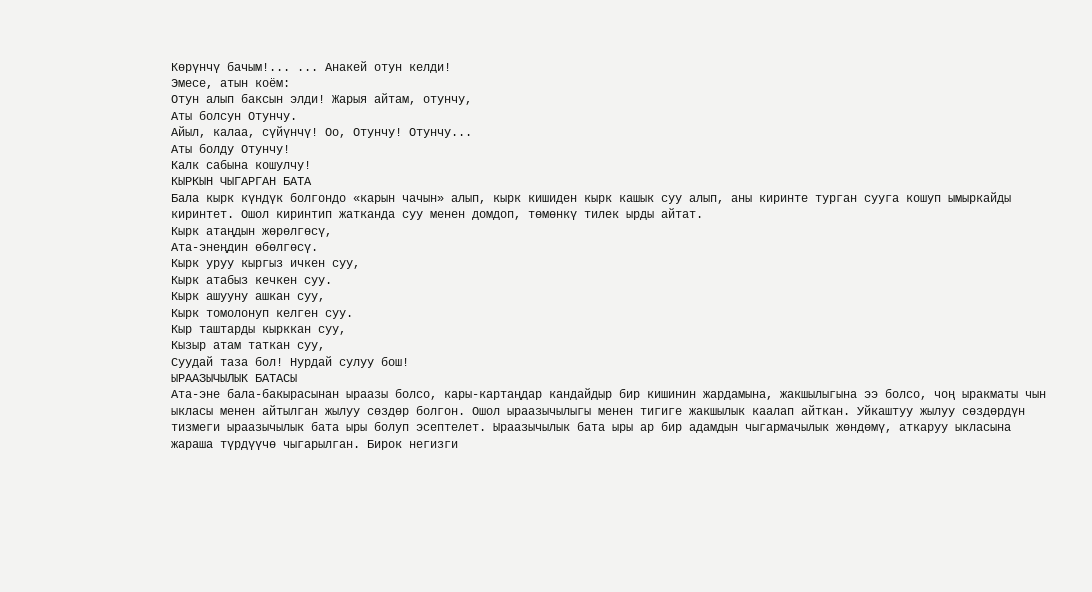Көрүнчү бачым!... ... Анакей отун келди!
Эмесе, атын коём:
Отун алып баксын элди! Жарыя айтам, отунчу,
Аты болсун Отунчу.
Айыл, калаа, сүйүнчү! Оо, Отунчу! Отунчу...
Аты болду Отунчу!
Калк сабына кошулчу!
КЫРКЫН ЧЫГАРГАН БАТА
Бала кырк күндүк болгондо «карын чачын» алып, кырк кишиден кырк кашык суу алып, аны киринте турган сууга кошуп ымыркайды киринтет. Ошол киринтип жатканда суу менен домдоп, төмөнкү тилек ырды айтат.
Кырк атаңдын жөрөлгөсү,
Ата-энеңдин өбөлгөсү.
Кырк уруу кыргыз ичкен суу,
Кырк атабыз кечкен суу.
Кырк ашууну ашкан суу,
Кырк томолонуп келген суу.
Кыр таштарды кырккан суу,
Кызыр атам таткан суу,
Суудай таза бол! Нурдай сулуу бош!
ЫРААЗЫЧЫЛЫК БАТАСЫ
Ата-эне бала-бакырасынан ыраазы болсо, кары-картаңдар кандайдыр бир кишинин жардамына, жакшылыгына ээ болсо, чоң ыракматы чын ыкласы менен айтылган жылуу сөздөр болгон. Ошол ыраазычылыгы менен тигиге жакшылык каалап айткан. Уйкаштуу жылуу сөздөрдүн тизмеги ыраазычылык бата ыры болуп эсептелет. Ыраазычылык бата ыры ар бир адамдын чыгармачылык жөндөмү, аткаруу ыкласына жараша түрдүүчө чыгарылган. Бирок негизги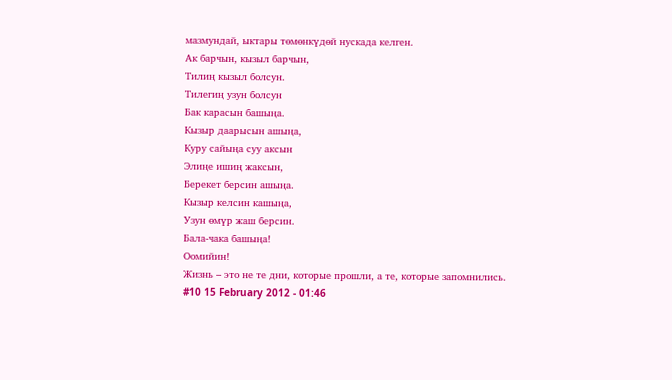мазмундай, ыктары төмөнкүдөй нускада келген.
Ак барчын, кызыл барчын,
Тилиң кызыл болсун.
Тилегиң узун болсун
Бак карасын башыңа.
Кызыр даарысын ашыңа,
Куру сайыңа суу аксын
Элиңе ишиң жаксын,
Берекет берсин ашыңа.
Кызыр келсин кашыңа,
Узун өмүр жаш берсин.
Бала-чака башыңа!
Оомийин!
Жизнь – это не те дни, которые прошли, а те, которые запомнились.
#10 15 February 2012 - 01:46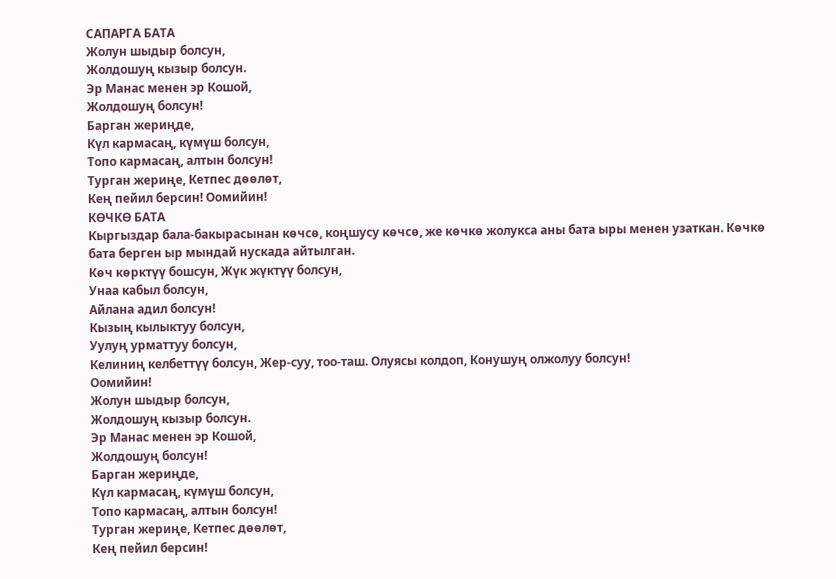САПАРГА БАТА
Жолун шыдыр болсун,
Жолдошуң кызыр болсун.
Эр Манас менен эр Кошой,
Жолдошуң болсун!
Барган жериңде,
Күл кармасаң, күмүш болсун,
Топо кармасаң, алтын болсун!
Турган жериңе, Кетпес дөөлөт,
Кең пейил берсин! Оомийин!
КӨЧКӨ БАТА
Кыргыздар бала-бакырасынан көчсө, коңшусу көчсө, же көчкө жолукса аны бата ыры менен узаткан. Көчкө бата берген ыр мындай нускада айтылган.
Көч көрктүү бошсун, Жүк жүктүү болсун,
Унаа кабыл болсун,
Айлана адил болсун!
Кызың кылыктуу болсун,
Уулуң урматтуу болсун,
Келиниң келбеттүү болсун, Жер-суу, тоо-таш. Олуясы колдоп, Конушуң олжолуу болсун!
Оомийин!
Жолун шыдыр болсун,
Жолдошуң кызыр болсун.
Эр Манас менен эр Кошой,
Жолдошуң болсун!
Барган жериңде,
Күл кармасаң, күмүш болсун,
Топо кармасаң, алтын болсун!
Турган жериңе, Кетпес дөөлөт,
Кең пейил берсин!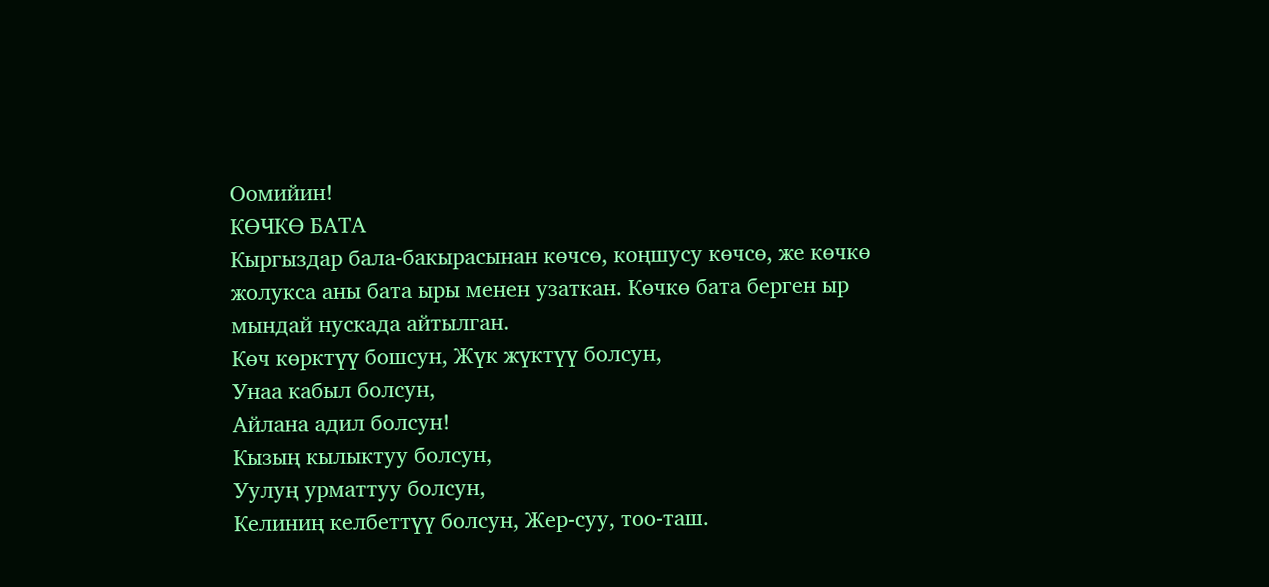Оомийин!
КӨЧКӨ БАТА
Кыргыздар бала-бакырасынан көчсө, коңшусу көчсө, же көчкө жолукса аны бата ыры менен узаткан. Көчкө бата берген ыр мындай нускада айтылган.
Көч көрктүү бошсун, Жүк жүктүү болсун,
Унаа кабыл болсун,
Айлана адил болсун!
Кызың кылыктуу болсун,
Уулуң урматтуу болсун,
Келиниң келбеттүү болсун, Жер-суу, тоо-таш.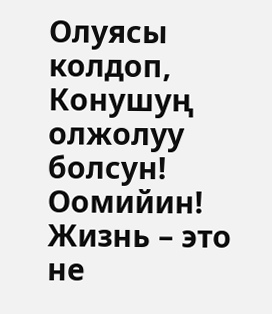Олуясы колдоп, Конушуң олжолуу болсун!
Оомийин!
Жизнь – это не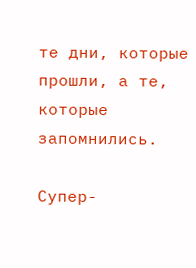те дни, которые прошли, а те, которые запомнились.

Супер-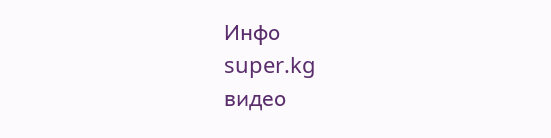Инфо
super.kg
видео